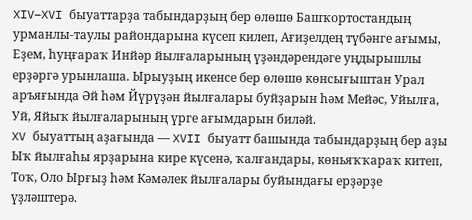XIV–XVI быуаттарҙа табындарҙың бер өлөшө Башҡортостандың урманлы-таулы райондарына күсеп килеп, Ағиҙелдең түбәнге ағымы, Еҙем, һуңғараҡ Инйәр йылғаларының үҙәндәрендәге уңдырышлы ерҙәргә урынлаша. Ырыуҙың икенсе бер өлөшө көнсығыштан Урал аръяғында Әй һәм Йүрүҙән йылғалары буйҙарын һәм Мейәс, Уйылға, Уй, Яйыҡ йылғаларының үрге ағымдарын биләй.
XV быуаттың аҙағында — XVII быуатт башында табындарҙың бер аҙы Ыҡ йылғаһы ярҙарына кире күсенә, ҡалғандары, көньяҡҡараҡ китеп, Тоҡ, Оло Ырғыҙ һәм Кәмәлек йылғалары буйындағы ерҙәрҙе үҙләштерә.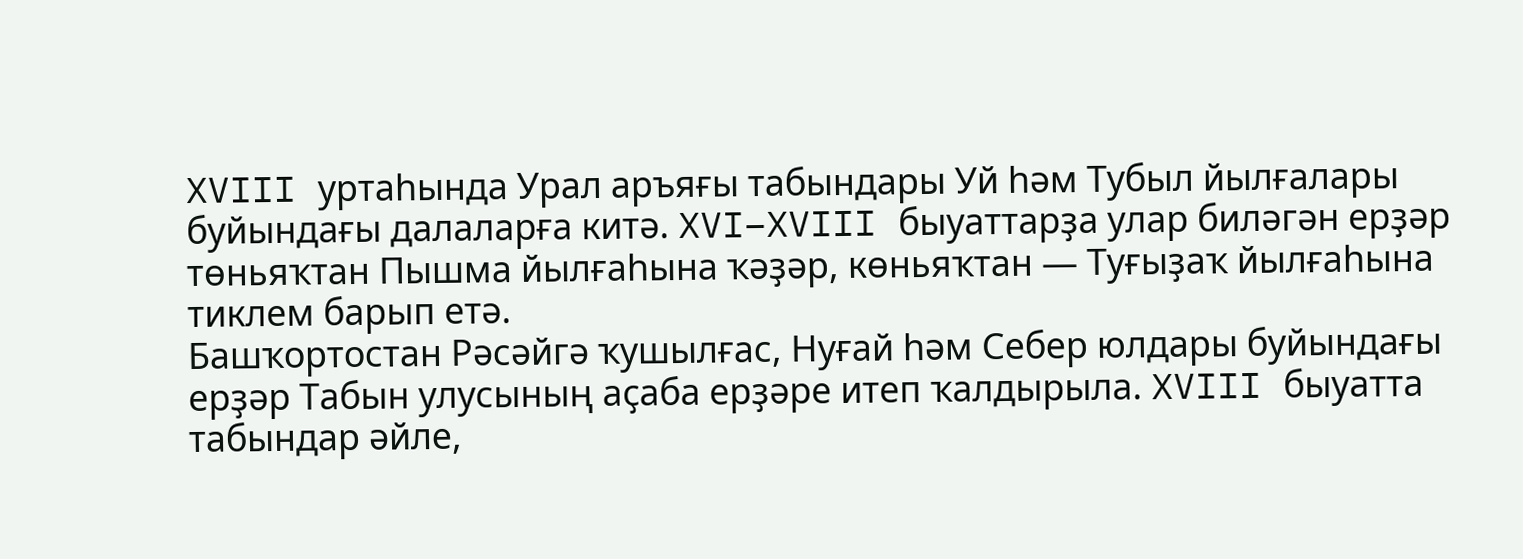XVIII уртаһында Урал аръяғы табындары Уй һәм Тубыл йылғалары буйындағы далаларға китә. XVI–XVIII быуаттарҙа улар биләгән ерҙәр төньяҡтан Пышма йылғаһына ҡәҙәр, көньяҡтан — Туғыҙаҡ йылғаһына тиклем барып етә.
Башҡортостан Рәсәйгә ҡушылғас, Нуғай һәм Себер юлдары буйындағы ерҙәр Табын улусының аҫаба ерҙәре итеп ҡалдырыла. XVIII быуатта табындар әйле,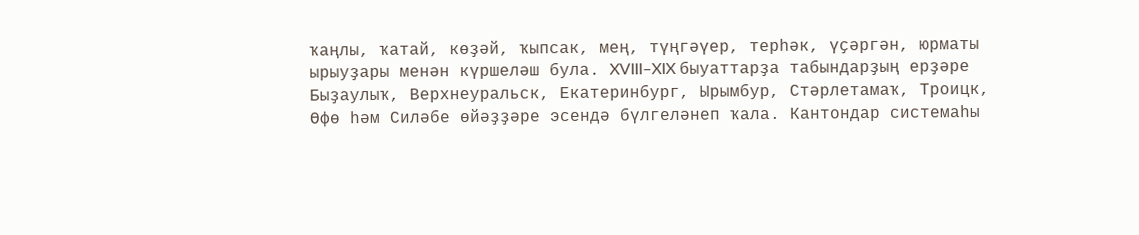ҡаңлы, ҡатай, көҙәй, ҡыпсак, мең, түңгәүер, терһәк, үҫәргән, юрматы ырыуҙары менән күршеләш була. XVIII–XIX быуаттарҙа табындарҙың ерҙәре Быҙаулыҡ, Верхнеуральск, Екатеринбург, Ырымбур, Стәрлетамаҡ, Троицк, Өфө һәм Силәбе өйәҙҙәре эсендә бүлгеләнеп ҡала. Кантондар системаһы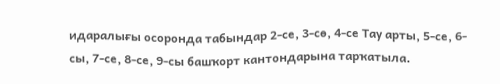идаралығы осоронда табындар 2-се, 3-сө, 4-се Тау арты, 5-се, 6-сы, 7-се, 8-се, 9-сы башҡорт кантондарына тарҡатыла.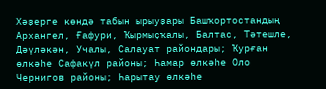Хәҙерге көндә табын ырыуҙары Башҡортостандың Архангел, Ғафури, Ҡырмыҫҡалы, Балтас, Тәтешле, Дәүләкән, Учалы, Салауат райондары; Ҡурған өлкәһе Сафакүл районы; Һамар өлкәһе Оло Чернигов районы; Һарытау өлкәһе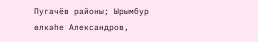Пугачёв районы; Ырымбур өлкәһе Александров,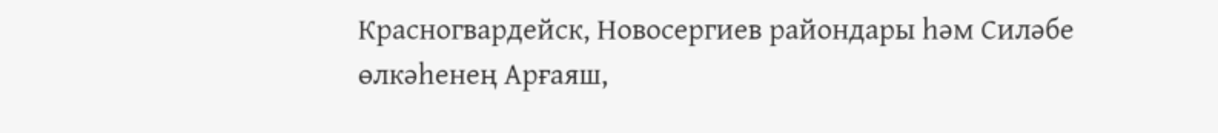Красногвардейск, Новосергиев райондары һәм Силәбе өлкәһенең Арғаяш,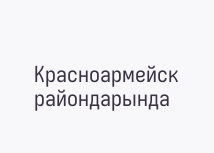Красноармейск райондарында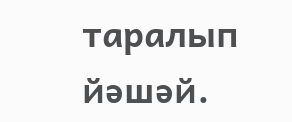таралып йәшәй.